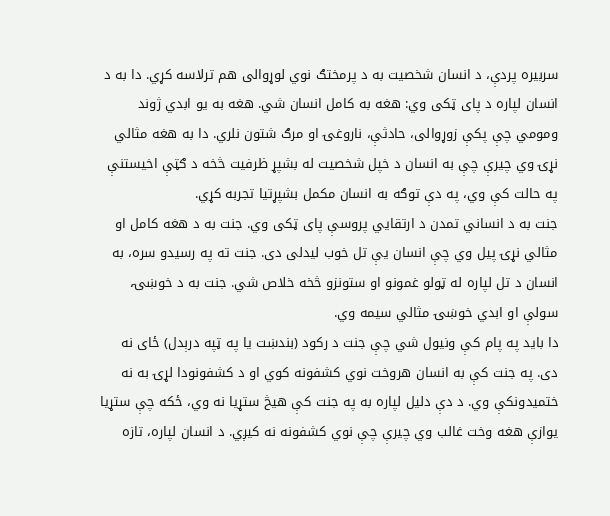سربیره پردې، د انسان شخصیت به د پرمختګ نوي لوړوالی هم ترلاسه کړي. دا به د انسان لپاره د پای ټکی وي: هغه به کامل انسان شي. هغه به یو ابدي ژوند ومومي چې پکې زوړوالی، حادثې، ناروغۍ او مرګ شتون نلري. دا به هغه مثالي نړۍ وي چیرې چې به انسان د خپل شخصیت له بشپړ ظرفیت څخه د ګټې اخیستنې په حالت کې وي، په دې توګه به انسان مکمل بشپړتیا تجربه کړي.
جنت به د انساني تمدن د ارتقايي پروسې پای ټکی وي. جنت به د هغه کامل او مثالي نړۍ پیل وي چې انسان یې تل خوب لیدلی دی. جنت ته په رسیدو سره، به انسان د تل لپاره له ټولو غمونو او ستونزو څخه خلاص شي. جنت به د خوښۍ، سولې او ابدي خوښۍ مثالي سیمه وي.
دا باید په پام کې ونیول شي چې جنت د رکود (بندښت یا په ټپه درېدل) ځای نه دی. په جنت کې به انسان هروخت نوي کشفونه کوي او د کشفونودا لړۍ به نه ختمیدونکې وي. د دې دلیل لپاره به په جنت کې هیڅ ستړیا نه وي، ځکه چې ستړیا یوازې هغه وخت غالب وي چیرې چې نوي کشفونه نه کیږي. د انسان لپاره، تازه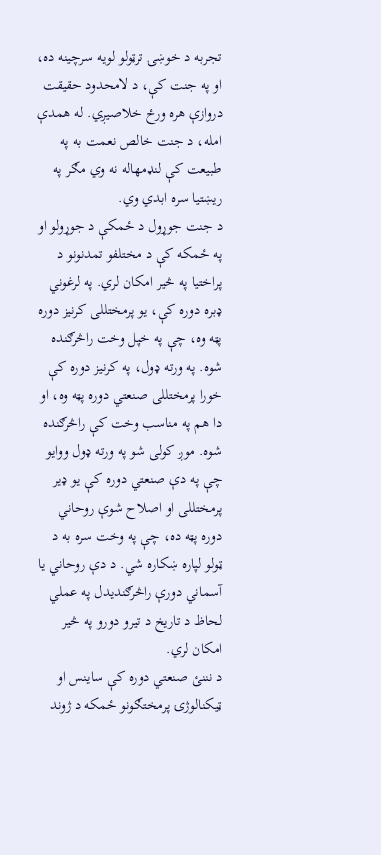تجربه د خوښۍ ترټولو لویه سرچینه ده، او په جنت کې، د لامحدود حقیقت دروازې هره ورځ خلاصیږي. له همدې امله، د جنت خالص نعمت به په طبیعت کې لنډمهاله نه وي مګر په ریښتیا سره ابدي وي.
د جنت جوړول د ځمکې د جوړولو او په ځمکه کې د مختلفو تمدنونو د پراختیا په څیر امکان لري. په لرغوني ډبره دوره کې، یو پرمختللی کرنیز دوره پټه وه، چې په خپل وخت راڅرګنده شوه. په ورته ډول، په کرنیز دوره کې خورا پرمختللی صنعتي دوره پټه وه، او دا هم په مناسب وخت کې راڅرګنده شوه. موږ کولی شو په ورته ډول ووایو چې په دې صنعتي دوره کې یو ډیر پرمختللی او اصلاح شوې روحاني دوره پټه ده، چې په وخت سره به د ټولو لپاره ښکاره شي. د دې روحاني یا آسماني دورې راڅرګندیدل په عملي لحاظ د تاریخ د تیرو دورو په څیر امکان لري.
د نننئ صنعتي دوره کې ساینس او ټیکنالوژۍ پرمختګونو ځمکه د ژوند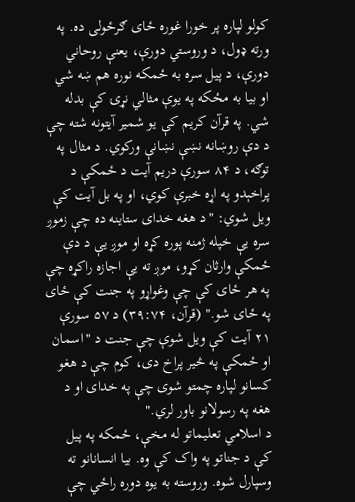کولو لپاره پر خورا غوره ځای ګرځولی ده. په ورته ډول، د وروستي دورې، یعنې روحاني دورې، د پیل سره به ځمکه نوره هم ښه شي او بیا به مځکه په یوې مثالي نړۍ کې بدله شي. په قرآن کریم کې یو شمیر آیتونه شته چې د دې روښانه نښې نښانې ورکوي. د مثال په توګه، د ۸۴ سورې دریم آیت د ځمکې د پراخېدو په اړه خبرې کوي، او په بل آیت کې ویل شوي: "د هغه خدای ستاینه ده چې زموږ سره یې خپله ژمنه پوره کړه او موږ یې د دې ځمکې وارثان کړو، موږ ته یې اجازه راکړه چې په هر ځای کې چې وغواړو په جنت کې ځای په ځای شو." (قرآن، ۳۹:۷۴) د ۵۷ سورې ۲۱ آیت کې ویل شوې چې جنت د "اسمان او ځمکې په څیر پراخ دی، کوم چې د هغو کسانو لپاره چمتو شوی چې په خدای او د هغه په رسولانو باور لري."
د اسلامي تعلیماتو له مخې، ځمکه په پیل کې د جناتو په واک کې وه. بیا انسانانو ته وسپارل شوه. وروسته به یوه دوره راځي چې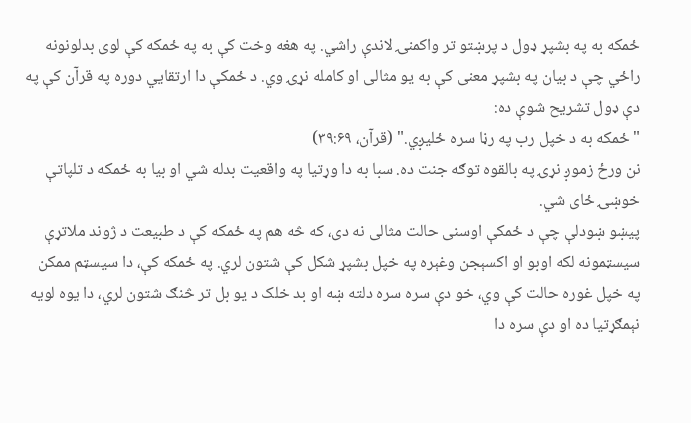ځمکه به په بشپړ ډول د پرښتو تر واکمنۍ لاندې راشي. په هغه وخت کې به په ځمکه کې لوی بدلونونه راځي چې د بیان په بشپړ معنی کې به یو مثالی او کامله نړۍ وي. د ځمکې دا ارتقايي دوره په قرآن کې په دې ډول تشریح شوې ده:
"ځمکه به د خپل رب په رڼا سره ځلیږي." (قرآن، ۳۹:۶۹)
نن ورځ زموږ نړۍ په بالقوه توګه جنت ده. سبا به دا وړتیا په واقعیت بدله شي او بیا به ځمکه د تلپاتې خوښۍ ځای شي.
پیښو ښودلې چې د ځمکې اوسنی حالت مثالی نه دی، که څه هم په ځمکه کې د طبیعت د ژوند ملاتړې سیسټمونه لکه اوبو او اکسېجن وغېره په خپل بشپړ شکل کې شتون لري. په ځمکه کې، دا سیسټم ممکن په خپل غوره حالت کې وي، خو دې سره سره دلته ښه او بد خلک د یو بل تر څنګ شتون لري، دا یوه لویه نېمګړتیا ده او دې سره دا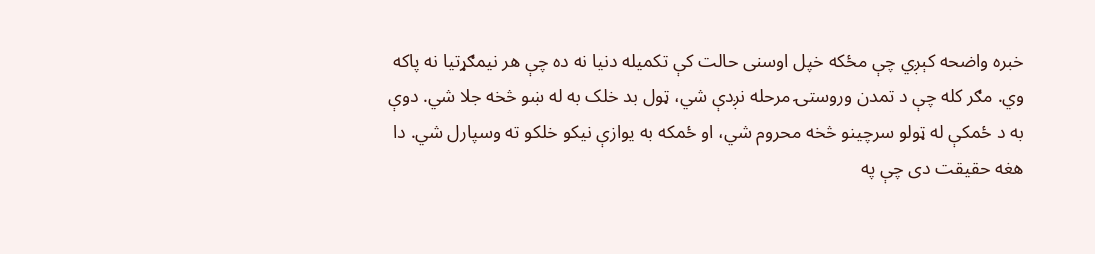خبره واضحه کېږي چې مځکه خپل اوسنی حالت کې تکمیله دنیا نه ده چې هر نیمګړتیا نه پاکه وي. مګر کله چې د تمدن وروستۍ مرحله نږدې شي، ټول بد خلک به له ښو څخه جلا شي. دوې به د ځمکې له ټولو سرچینو څخه محروم شي، او ځمکه به یوازې نیکو خلکو ته وسپارل شي. دا هغه حقیقت دی چې په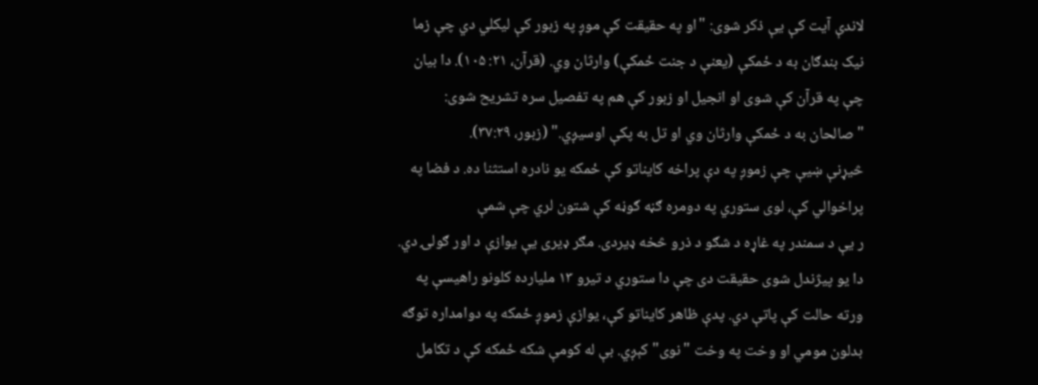لاندې آیت کې یې ذکر شوی: "او په حقیقت کې موږ په زبور کې لیکلي دي چې زما نیک بندګان به د ځمکې (یعنې د جنت ځمکې) وارثان وي. (قرآن، ۲۱: ۱۰۵). دا بیان چې په قرآن کې شوی او انجیل او زبور کې هم په تفصیل سره تشریح شوی: "صالحان به د ځمکې وارثان وي او تل به پکې اوسیږي." (زبور، ۳۷:۲۹).
څیړنې ښیې چې زموږ په دې پراخه کایناتو کې ځمکه یو نادره استثنا ده. د فضا په پراخوالي کې، لوی ستوري په دومره ګڼه ګوڼه کې شتون لري چې شمې
ر یې د سمندر په غاړه د شګو د ذرو څخه ډیردی. مګر ډیری یې یوازې د اور ګولۍ دي. دا یو پیژندل شوی حقیقت دی چې دا ستوري د تیرو ۱۳ ملیارده کلونو راهیسې په ورته حالت کې پاتې دي. پدې ظاهر کایناتو کې، یوازې زموږ ځمکه په دوامداره توګه بدلون مومي او وخت په وخت "نوى" کېږي. بې له کومې شکه ځمکه کې د تکامل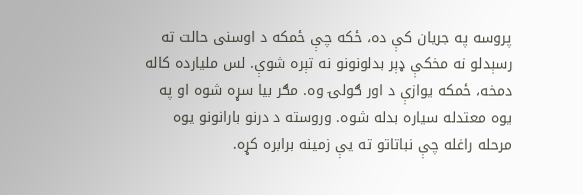پروسه په جریان کې ده، ځکه چې ځمکه د اوسنی حالت ته رسېدلو نه مخکې ډېر بدلونونو نه تېره شوې. لس ملیارده کاله دمخه، ځمکه یوازې د اور ګولۍ وه. مګر بیا سړه شوه او په یوه معتدله سیاره بدله شوه. وروسته د درنو بارانونو یوه مرحله راغله چې نباتاتو ته یې زمینه برابره کړه.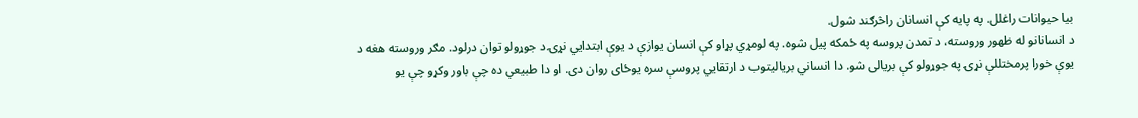بیا حیوانات راغلل. په پایه کې انسانان راڅرګند شول.
د انسانانو له ظهور وروسته، د تمدن پروسه په ځمکه پیل شوه. په لومړي پړاو کې انسان یوازې د یوې ابتدايي نړۍ د جوړولو توان درلود. مګر وروسته هغه د یوې خورا پرمختللې نړۍ په جوړولو کې بریالی شو. دا انساني بریالیتوب د ارتقایي پروسې سره یوځای روان دی. او دا طبیعي ده چې باور وکړو چې یو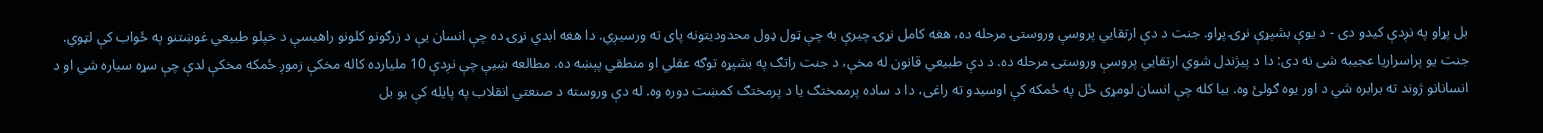بل پړاو په نږدې کیدو دی - د یوې بشپړې نړۍ پړاو. جنت د دې ارتقایي پروسې وروستۍ مرحله ده، هغه کامل نړۍ چیرې به چې ټول ډول محدودیتونه پای ته ورسیږي. دا هغه ابدي نړۍ ده چې انسان یې د زرګونو کلونو راهیسې د خپلو طبیعي غوښتنو په ځواب کې لټوي.
جنت یو پراسراریا عجیبه شی نه دی: دا د پیژندل شوي ارتقایي پروسې وروستۍ مرحله ده. د دې طبیعي قانون له مخې، د جنت راتګ په بشپړه توګه عقلي او منطقي پېښه ده. مطالعه ښیې چې نږدې 10 ملیارده کاله مخکې زموږ ځمکه مخکې لدې چې سړه سیاره شي او د انسانانو ژوند ته برابره شي د اور یوه ګولئ وه. بیا کله چې انسان لومړی ځل په ځمکه کې اوسیدو ته راغی، دا د ساده پرممختګ یا د پرمختګ کمښت دوره وه. له دې وروسته د صنعتي انقلاب په پایله کې یو بل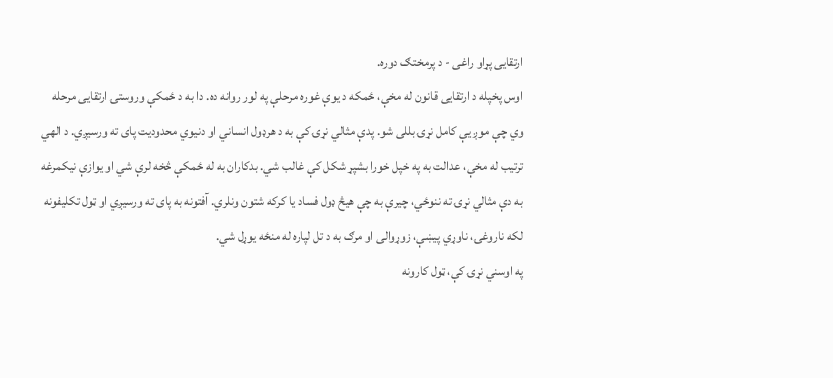ارتقایی پړاو راغی - د پرمختګ دوره.
اوس پخپله د ارتقایی قانون له مخې، ځمکه د یوې غوره مرحلې په لور روانه ده. دا به د ځمکې وروستۍ ارتقایی مرحله وي چې موږ یې کامل نړۍ بللی شو. پدې مثالي نړۍ کې به د هرډول انساني او دنیوي محدودیت پای ته ورسیږي. د الهي ترتیب له مخې، عدالت به په خپل خورا بشپړ شکل کې غالب شي. بدکاران به له ځمکې څخه لرې شي او یوازې نیکمرغه به دې مثالي نړۍ ته ننوځي، چیرې به چې هیڅ ډول فساد یا کرکه شتون ونلري. آفتونه به پای ته ورسیږي او ټول تکلیفونه لکه ناروغۍ، ناوړي پیښې، زوړوالی او مرګ به د تل لپاره له منځه یوړل شي.
په اوسني نړۍ کې، ټول کارونه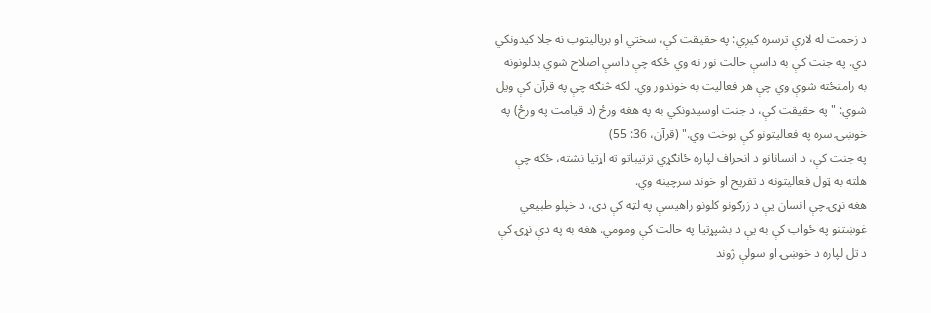د زحمت له لارې ترسره کیږي: په حقیقت کې، سختي او بریالیتوب نه جلا کیدونکي دي. په جنت کې به داسې حالت نور نه وي ځکه چې داسې اصلاح شوي بدلونونه به رامنځته شوې وي چې هر فعالیت به خوندور وي. لکه څنګه چې په قرآن کې ویل شوي: "په حقیقت کې، د جنت اوسیدونکي به په هغه ورځ (د قیامت په ورځ) په خوښۍ سره په فعالیتونو کې بوخت وي." (قرآن، 36: 55)
په جنت کې، د انسانانو د انحراف لپاره ځانګړي ترتیباتو ته اړتیا نشته، ځکه چې هلته به ټول فعالیتونه د تفریح او خوند سرچینه وي.
هغه نړۍ چې انسان یې د زرګونو کلونو راهیسې په لټه کې دی، د خپلو طبیعي غوښتنو په ځواب کې به یې د بشپړتیا په حالت کې ومومي. هغه به په دې نړۍ کې د تل لپاره د خوښۍ او سولې ژوند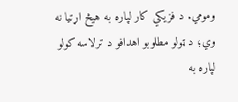ومومي. د فزیکي کار لپاره به هیڅ اړتیا نه وي؛ د ټولو مطلوبو اهدافو د ترلاسه کولو لپاره به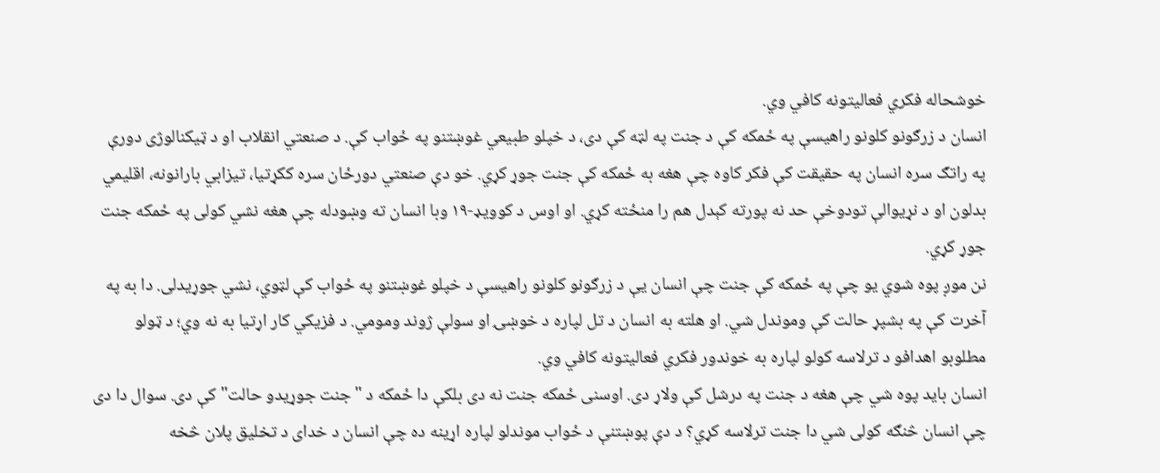خوشحاله فکري فعالیتونه کافي وي.
انسان د زرګونو کلونو راهیسې په ځمکه کې د جنت په لټه کې دی، د خپلو طبیعي غوښتنو په ځواب کې. د صنعتي انقلاب او د ټیکنالوژی دورې په راتګ سره انسان په حقیقت کې فکر کاوه چې هغه به ځمکه کې جنت جوړ کړي. خو دې صنعتي دورځان سره ککړتیا، تیزابي بارانونه، اقلیمي بدلون او د نړیوالې تودوخې حد نه پورته کېدل هم را منځته کړي. او اوس د کوویډ-۱۹ وبا انسان ته وښودله چې هغه نشي کولی په ځمکه جنت جوړ کړي.
نن موږ پوه شوي یو چې په ځمکه کې جنت چې انسان یې د زرګونو کلونو راهیسې د خپلو غوښتنو په ځواب کې لټوي، نشي جوړیدلی. دا به په آخرت کې په بشپړ حالت کې وموندل شي. او هلته به انسان د تل لپاره د خوښۍ او سولې ژوند ومومي. د فزیکي کار اړتیا به نه وي؛ د ټولو مطلوبو اهدافو د ترلاسه کولو لپاره به خوندور فکري فعالیتونه کافي وي.
انسان باید پوه شي چې هغه د جنت په درشل کې ولاړ دی. اوسنی ځمکه جنت نه دی بلکې دا ځمکه د "جنت جوړیدو حالت" کې دی. سوال دا دی چې انسان څنګه کولی شي دا جنت ترلاسه کړي؟ د دې پوښتنې د ځواب موندلو لپاره اړینه ده چې انسان د خدای د تخلیق پلان څخه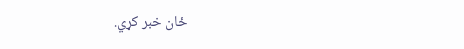ځان خبر کړي.